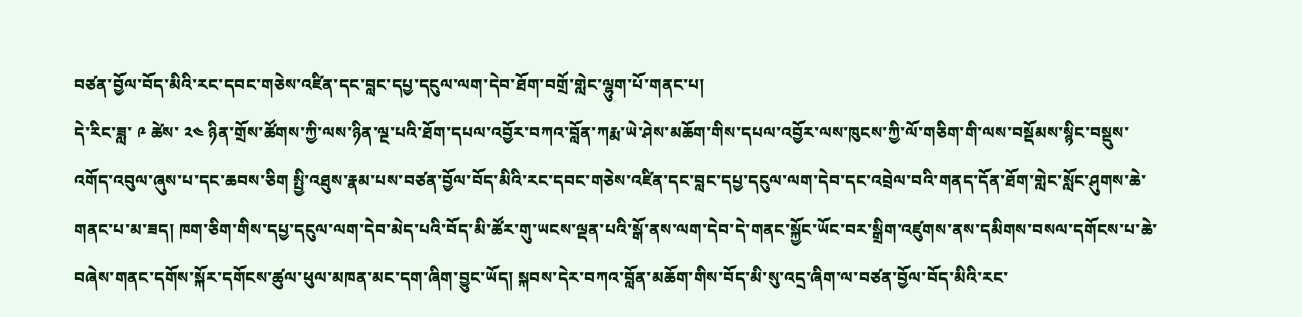བཙན་བྱོལ་བོད་མིའི་རང་དབང་གཅེས་འཛིན་དང་བླང་དཔྱ་དངུལ་ལག་དེབ་ཐོག་བགྲོ་གླེང་ལྷུག་པོ་གནང་པ།
དེ་རིང་ཟླ་ ༩ ཚེས་ ༢༤ ཉིན་གྲོས་ཚོགས་ཀྱི་ལས་ཉིན་ལྔ་པའི་ཐོག་དཔལ་འབྱོར་བཀའ་བློན་ཀརྨ་ཡེ་ཤེས་མཆོག་གིས་དཔལ་འབྱོར་ལས་ཁུངས་ཀྱི་ལོ་གཅིག་གི་ལས་བསྡོམས་སྙིང་བསྡུས་འགོད་འབུལ་ཞུས་པ་དང་ཆབས་ཅིག སྤྱི་འཐུས་རྣམ་པས་བཙན་བྱོལ་བོད་མིའི་རང་དབང་གཅེས་འཛིན་དང་བླང་དཔྱ་དངུལ་ལག་དེབ་དང་འབྲེལ་བའི་གནད་དོན་ཐོག་གླེང་སློང་ཤུགས་ཆེ་གནང་པ་མ་ཟད། ཁག་ཅིག་གིས་དཔྱ་དངུལ་ལག་དེབ་མེད་པའི་བོད་མི་ཚོར་གུ་ཡངས་ལྡན་པའི་སྒོ་ནས་ལག་དེབ་དེ་གནང་སྐྱོང་ཡོང་བར་སྒྲིག་འཛུགས་ནས་དམིགས་བསལ་དགོངས་པ་ཆེ་བཞེས་གནང་དགོས་སྐོར་དགོངས་ཚུལ་ཕུལ་མཁན་མང་དག་ཞིག་བྱུང་ཡོད། སྐབས་དེར་བཀའ་བློན་མཆོག་གིས་བོད་མི་སུ་འདྲ་ཞིག་ལ་བཙན་བྱོལ་བོད་མིའི་རང་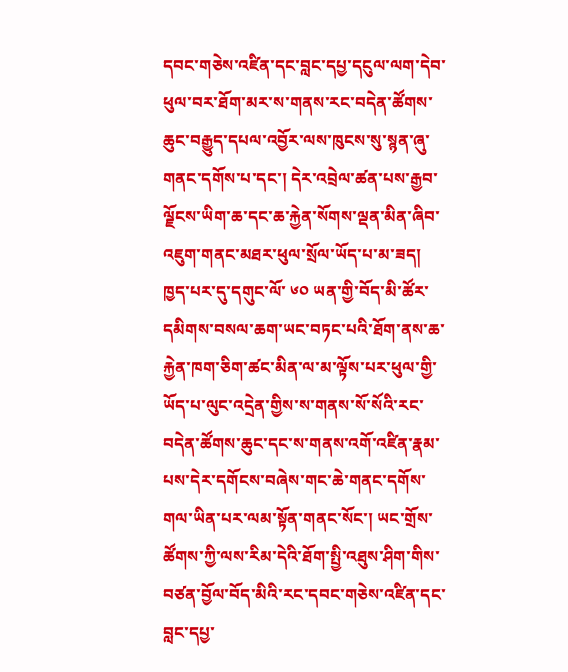དབང་གཅེས་འཛིན་དང་བླང་དཔྱ་དངུལ་ལག་དེབ་ཕུལ་བར་ཐོག་མར་ས་གནས་རང་བདེན་ཚོགས་ཆུང་བརྒྱུད་དཔལ་འབྱོར་ལས་ཁུངས་སུ་སྙན་ཞུ་གནང་དགོས་པ་དང་། དེར་འབྲེལ་ཚན་པས་རྒྱབ་ལྗོངས་ཡིག་ཆ་དང་ཆ་རྐྱེན་སོགས་ལྡན་མིན་ཞིབ་འཇུག་གནང་མཐར་ཕུལ་སྲོལ་ཡོད་པ་མ་ཟད། ཁྱད་པར་དུ་དགུང་ལོ་ ༦༠ ཡན་གྱི་བོད་མི་ཚོར་དམིགས་བསལ་ཆག་ཡང་བཏང་པའི་ཐོག་ནས་ཆ་རྐྱེན་ཁག་ཅིག་ཚང་མིན་ལ་མ་ལྟོས་པར་ཕུལ་གྱི་ཡོད་པ་ལུང་འདྲེན་གྱིས་ས་གནས་སོ་སོའི་རང་བདེན་ཚོགས་ཆུང་དང་ས་གནས་འགོ་འཛིན་རྣམ་པས་དེར་དགོངས་བཞེས་གང་ཆེ་གནང་དགོས་གལ་ཡིན་པར་ལམ་སྟོན་གནང་སོང་། ཡང་གྲོས་ཚོགས་ཀྱི་ལས་རིམ་དེའི་ཐོག་སྤྱི་འཐུས་ཤིག་གིས་བཙན་བྱོལ་བོད་མིའི་རང་དབང་གཅེས་འཛིན་དང་བླང་དཔྱ་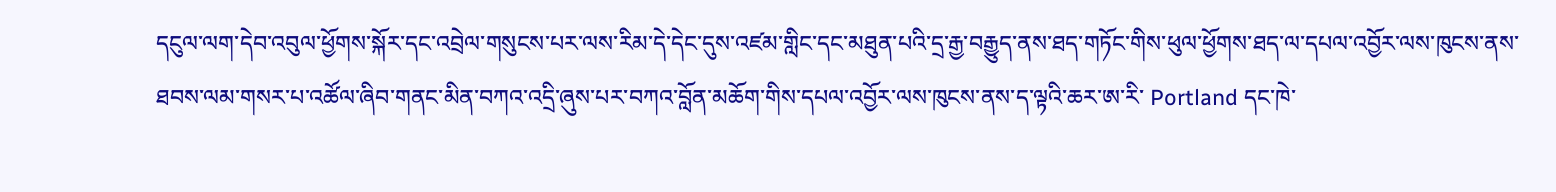དངུལ་ལག་དེབ་འབུལ་ཕྱོགས་སྐོར་དང་འབྲེལ་གསུངས་པར་ལས་རིམ་དེ་དེང་དུས་འཛམ་གླིང་དང་མཐུན་པའི་དྲ་རྒྱ་བརྒྱུད་ནས་ཐད་གཏོང་གིས་ཕུལ་ཕྱོགས་ཐད་ལ་དཔལ་འབྱོར་ལས་ཁུངས་ནས་ཐབས་ལམ་གསར་པ་འཚོལ་ཞིབ་གནང་མིན་བཀའ་འདྲི་ཞུས་པར་བཀའ་བློན་མཆོག་གིས་དཔལ་འབྱོར་ལས་ཁུངས་ནས་ད་ལྟའི་ཆར་ཨ་རི་ Portland དང་ཁེ་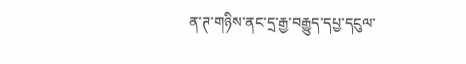ན་ཊ་གཉིས་ནང་དྲ་རྒྱ་བརྒྱུད་དཔྱ་དངུལ་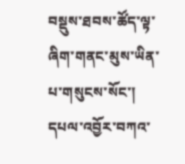བསྡུས་ཐབས་ཚོད་ལྟ་ཞིག་གནང་མུས་ཡིན་པ་གསུངས་སོང་། དཔལ་འབྱོར་བཀའ་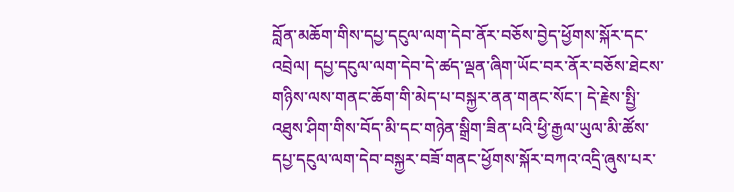བློན་མཆོག་གིས་དཔྱ་དངུལ་ལག་དེབ་ནོར་བཅོས་བྱེད་ཕྱོགས་སྐོར་དང་འབྲེལ། དཔྱ་དངུལ་ལག་དེབ་དེ་ཚད་ལྡན་ཞིག་ཡོང་བར་ནོར་བཅོས་ཐེངས་གཉིས་ལས་གནང་ཆོག་གི་མེད་པ་བསྐྱར་ནན་གནང་སོང་། དེ་རྗེས་སྤྱི་འཐུས་ཤིག་གིས་བོད་མི་དང་གཉེན་སྒྲིག་ཟིན་པའི་ཕྱི་རྒྱལ་ཡུལ་མི་ཚོས་དཔྱ་དངུལ་ལག་དེབ་བསྐྱར་བཟོ་གནང་ཕྱོགས་སྐོར་བཀའ་འདྲི་ཞུས་པར་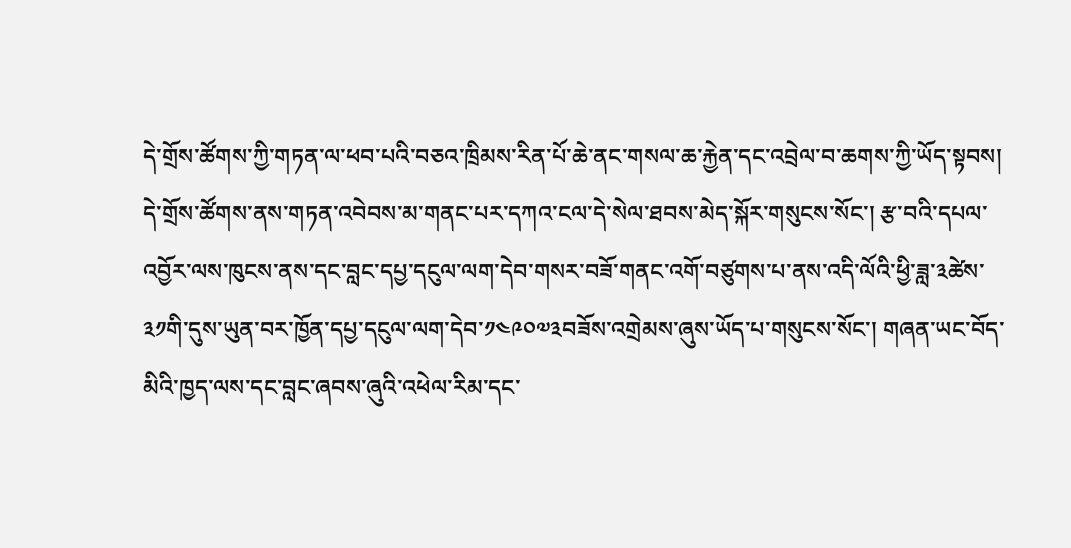དེ་གྲོས་ཚོགས་ཀྱི་གཏན་ལ་ཕབ་པའི་བཅའ་ཁྲིམས་རིན་པོ་ཆེ་ནང་གསལ་ཆ་རྐྱེན་དང་འབྲེལ་བ་ཆགས་ཀྱི་ཡོད་སྟབས། དེ་གྲོས་ཚོགས་ནས་གཏན་འབེབས་མ་གནང་པར་དཀའ་ངལ་དེ་སེལ་ཐབས་མེད་སྐོར་གསུངས་སོང་། རྩ་བའི་དཔལ་འབྱོར་ལས་ཁུངས་ནས་དང་བླང་དཔྱ་དངུལ་ལག་དེབ་གསར་བཟོ་གནང་འགོ་བཙུགས་པ་ནས་འདི་ལོའི་ཕྱི་ཟླ་༣ཚེས་༣༡གི་དུས་ཡུན་བར་ཁྱོན་དཔྱ་དངུལ་ལག་དེབ་༡༤༩༠༧༣བཟོས་འགྲེམས་ཞུས་ཡོད་པ་གསུངས་སོང་། གཞན་ཡང་བོད་མིའི་ཁྱད་ལས་དང་བླང་ཞབས་ཞུའི་འཕེལ་རིམ་དང་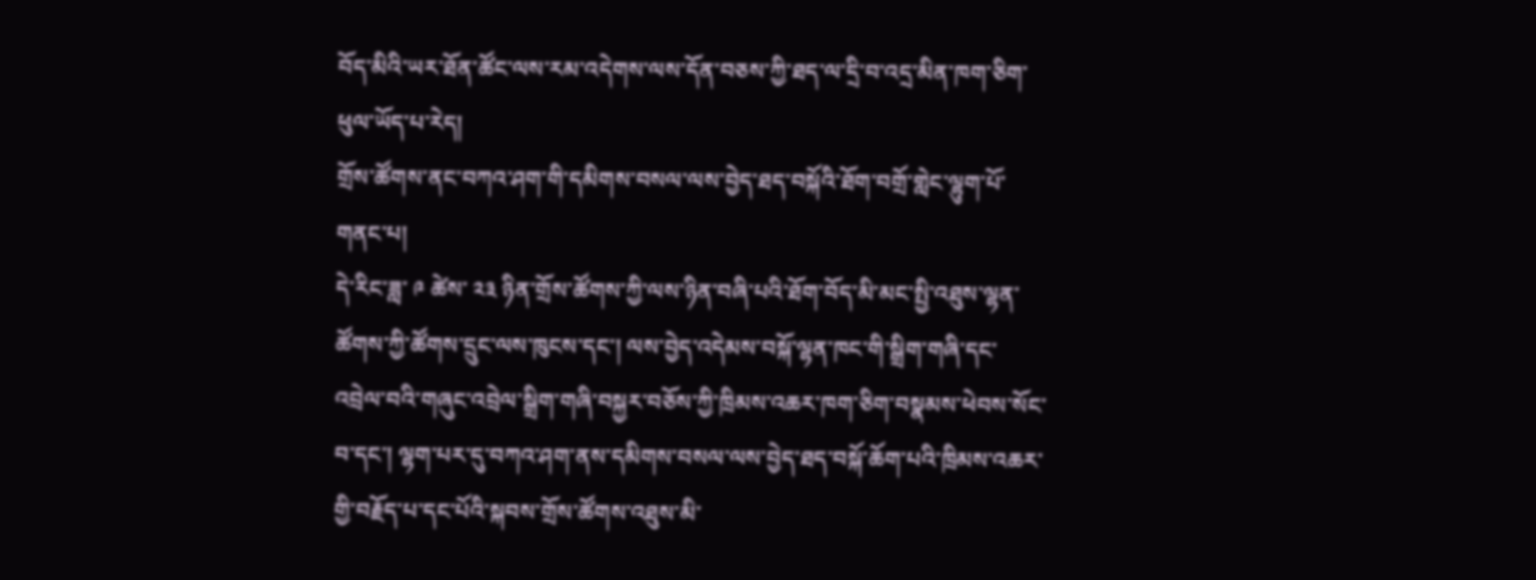བོད་མིའི་ཡར་ཐོན་ཚོང་ལས་རམ་འདེགས་ལས་དོན་བཅས་ཀྱི་ཐད་ལ་དྲི་བ་འདྲ་མིན་ཁག་ཅིག་ཕུལ་ཡོད་པ་རེད།
གྲོས་ཚོགས་ནང་བཀའ་ཤག་གི་དམིགས་བསལ་ལས་བྱེད་ཐད་བསྐོའི་ཐོག་བགྲོ་གླེང་ལྷུག་པོ་གནང་པ།
དེ་རིང་ཟླ་ ༩ ཚེས་ ༢༣ ཉིན་གྲོས་ཚོགས་ཀྱི་ལས་ཉིན་བཞི་པའི་ཐོག་བོད་མི་མང་སྤྱི་འཐུས་ལྷན་ཚོགས་ཀྱི་ཚོགས་དྲུང་ལས་ཁུངས་དང་། ལས་བྱེད་འདེམས་བསྐོ་ལྷན་ཁང་གི་སྒྲིག་གཞི་དང་འབྲེལ་བའི་གཞུང་འབྲེལ་སྒྲིག་གཞི་བསྐྱར་བཅོས་ཀྱི་ཁྲིམས་འཆར་ཁག་ཅིག་བསྣམས་ཕེབས་སོང་བ་དང་། ལྷག་པར་དུ་བཀའ་ཤག་ནས་དམིགས་བསལ་ལས་བྱེད་ཐད་བསྐོ་ཆོག་པའི་ཁྲིམས་འཆར་གྱི་བརྗོད་པ་དང་པོའི་སྐབས་གྲོས་ཚོགས་འཐུས་མི་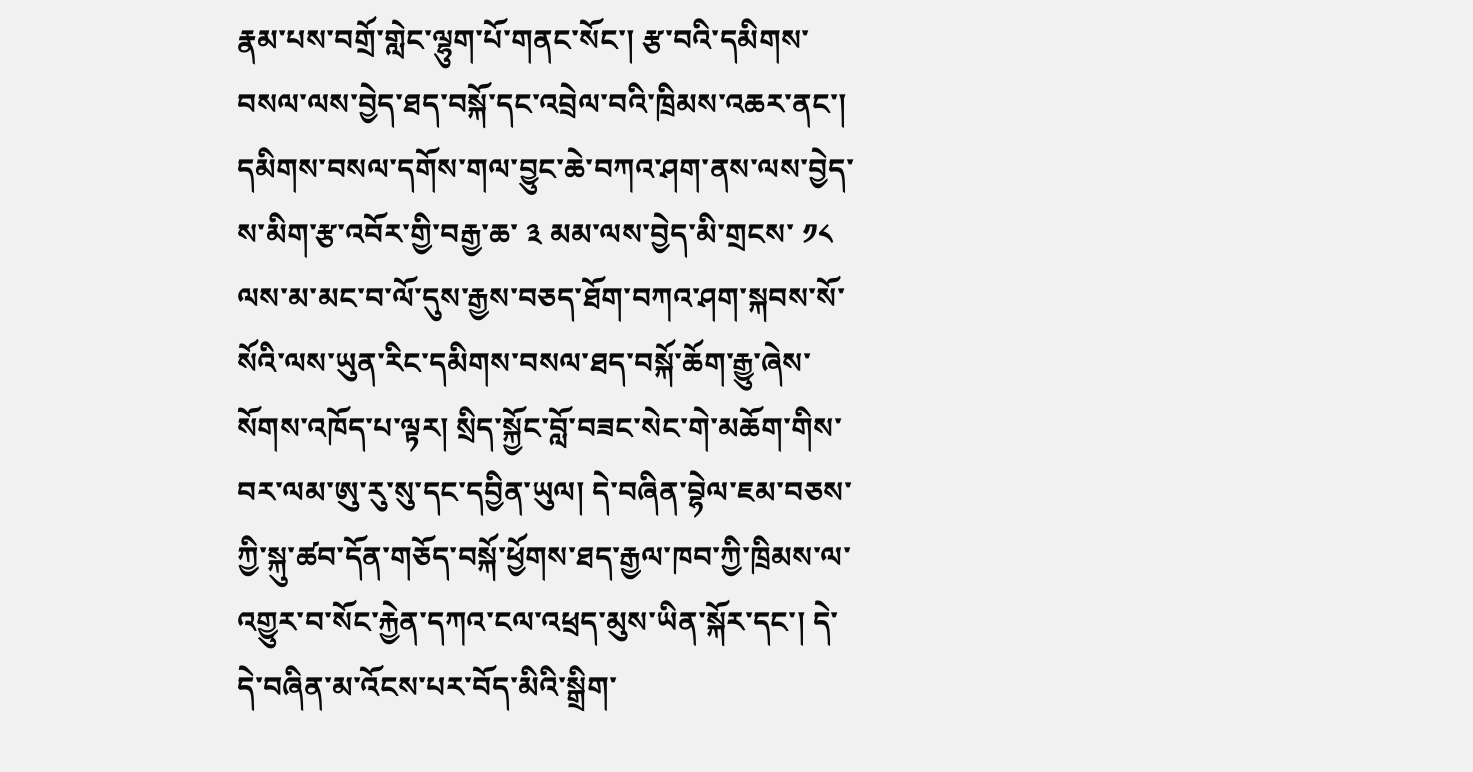རྣམ་པས་བགྲོ་གླེང་ལྷུག་པོ་གནང་སོང་། རྩ་བའི་དམིགས་བསལ་ལས་བྱེད་ཐད་བསྐོ་དང་འབྲེལ་བའི་ཁྲིམས་འཆར་ནང་། དམིགས་བསལ་དགོས་གལ་བྱུང་ཆེ་བཀའ་ཤག་ནས་ལས་བྱེད་ས་མིག་རྩ་འབོར་གྱི་བརྒྱ་ཆ་ ༣ མམ་ལས་བྱེད་མི་གྲངས་ ༡༨ ལས་མ་མང་བ་ལོ་དུས་རྒྱས་བཅད་ཐོག་བཀའ་ཤག་སྐབས་སོ་སོའི་ལས་ཡུན་རིང་དམིགས་བསལ་ཐད་བསྐོ་ཆོག་རྒྱུ་ཞེས་སོགས་འཁོད་པ་ལྟར། སྲིད་སྐྱོང་བློ་བཟང་སེང་གེ་མཆོག་གིས་བར་ལམ་ཨུ་རུ་སུ་དང་དབྱིན་ཡུལ། དེ་བཞིན་བྷེལ་ཇམ་བཅས་ཀྱི་སྐུ་ཚབ་དོན་གཅོད་བསྐོ་ཕྱོགས་ཐད་རྒྱལ་ཁབ་ཀྱི་ཁྲིམས་ལ་འགྱུར་བ་སོང་རྐྱེན་དཀའ་ངལ་འཕྲད་མུས་ཡིན་སྐོར་དང་། དེ་དེ་བཞིན་མ་འོངས་པར་བོད་མིའི་སྒྲིག་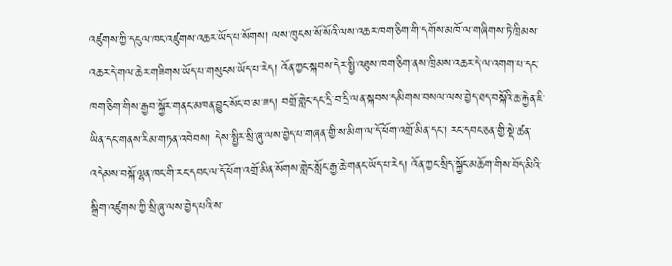འཛུགས་ཀྱི་དངུལ་ཁང་འཛུགས་འཆར་ཡོད་པ་སོགས། ལས་ཁུངས་སོ་སོའི་ལས་འཆར་ཁག་ཅིག་གི་དགོས་མཁོ་ལ་གཞིགས་ཏེ་ཁྲིམས་འཆར་དེ་གལ་ཆེར་གཟིགས་ཡོད་པ་གསུངས་ཡོད་པ་རེད། འོན་ཀྱང་སྐབས་དེར་སྤྱི་འཐུས་ཁག་ཅིག་ནས་ཁྲིམས་འཆར་དེ་ལ་འགག་པ་དང་ཁག་ཅིག་གིས་རྒྱབ་སྐྱོར་གནང་མཁན་བྱུང་སོང་བ་མ་ཟད། བགྲོ་གླེང་དང་དྲི་བ་དྲི་ལན་སྐབས་དམིགས་བསལ་ལས་བྱེད་ཐད་བསྐོའི་ཆ་རྐྱེན་ཇི་ཡིན་དང་གནས་རིམ་གཏན་འབེབས། དེས་སྤྱིར་སྲི་ཞུ་ལས་བྱེད་པ་གཞན་གྱི་ས་མིག་ལ་དོ་ཕོག་འགྲོ་མིན་དང་། རང་དབང་ཅན་གྱི་སྡེ་ཚན་འདེམས་བསྐོ་ལྷན་ཁང་གི་རང་དབང་ལ་དོ་ཕོག་འགྲོ་མིན་སོགས་གླེང་སློང་རྒྱ་ཆེ་གནང་ཡོད་པ་རེད། འོན་ཀྱང་སྲིད་སྐྱོང་མཆོག་གིས་བོད་མིའི་སྒྲིག་འཛུགས་ཀྱི་སྲི་ཞུ་ལས་བྱེད་པའི་ས་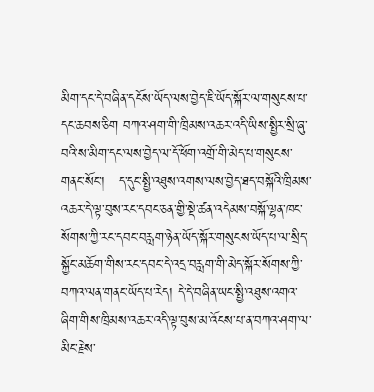མིག་དང་དེ་བཞིན་དངོས་ཡོད་ལས་བྱེད་ཇི་ཡོད་སྐོར་ལ་གསུངས་པ་དང་ཆབས་ཅིག བཀའ་ཤག་གི་ཁྲིམས་འཆར་འདི་ཡིས་སྤྱིར་སྲི་ཞུ་བའི་ས་མིག་དང་ལས་བྱེད་ལ་དོ་ཕོག་འགྲོ་གི་མེད་པ་གསུངས་གནང་སོང་།   ད་དུང་སྤྱི་འཐུས་འགས་ལས་བྱེད་ཐད་བསྐོའི་ཁྲིམས་འཆར་དེ་ལྟ་བུས་རང་དབང་ཅན་གྱི་སྡེ་ཚན་འདེམས་བསྐོ་ལྷན་ཁང་སོགས་ཀྱི་རང་དབང་བརླག་ཉེན་ཡོད་སྐོར་གསུངས་ཡོད་པ་ལ་སྲིད་སྐྱོང་མཆོག་གིས་རང་དབང་དེ་འདྲ་བརླག་གི་མེད་སྐོར་སོགས་ཀྱི་བཀའ་ལན་གནང་ཡོད་པ་རེད། དེ་དེ་བཞིན་ཡང་སྤྱི་འཐུས་འགའ་ཞིག་གིས་ཁྲིམས་འཆར་འདི་ལྟ་བུས་མ་འོངས་པ་ན་བཀའ་ཤག་ལ་མིང་རྗེས་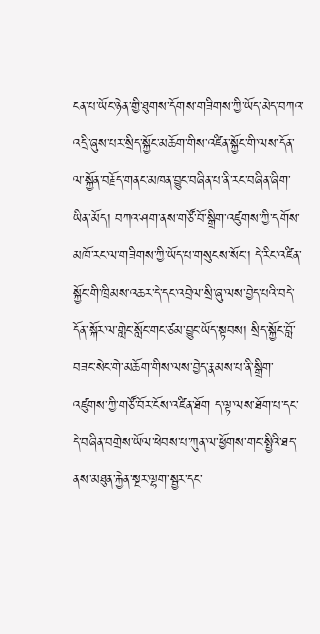ངན་པ་ཡོང་ཉེན་གྱི་ཐུགས་དོགས་གཟིགས་ཀྱི་ཡོད་མེད་བཀའ་འདྲི་ཞུས་པར་སྲིད་སྐྱོང་མཆོག་གིས་འཛིན་སྐྱོང་གི་ལས་དོན་ལ་སྐྱོན་བརྗོད་གནང་མཁན་བྱུང་བཞིན་པ་ནི་རང་བཞིན་ཞིག་ཡིན་མོད། བཀའ་ཤག་ནས་གཙོ་བོ་སྒྲིག་འཛུགས་ཀྱི་དགོས་མཁོ་རང་ལ་གཟིགས་ཀྱི་ཡོད་པ་གསུངས་སོང་། དེ་རིང་འཛིན་སྐྱོང་གི་ཁྲིམས་འཆར་དེ་དང་འབྲེལ་སྲི་ཞུ་ལས་བྱེད་པའི་བདེ་དོན་སྐོར་ལ་གླེང་སློང་གང་ཙམ་བྱུང་ཡོད་སྟབས། སྲིད་སྐྱོང་བློ་བཟང་སེང་གེ་མཆོག་གིས་ལས་བྱེད་རྣམས་པ་ནི་སྒྲིག་འཛུགས་ཀྱི་གཙོ་བོར་ངོས་འཛིན་ཐོག ད་ལྟ་ལས་ཐོག་པ་དང་དེ་བཞིན་བགྲེས་ཡོལ་ཕེབས་པ་ཀུན་ལ་ཕྱོགས་གང་སྤྱིའི་ཐད་ནས་མཐུན་རྐྱེན་སྔར་ལྷག་སྦྱར་དང་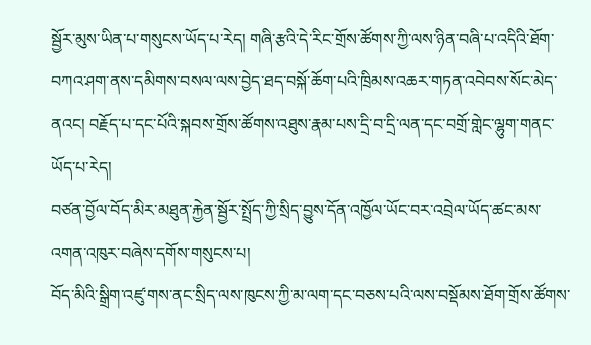སྦྱོར་མུས་ཡིན་པ་གསུངས་ཡོད་པ་རེད། གཞི་རྩའི་དེ་རིང་གྲོས་ཚོགས་ཀྱི་ལས་ཉིན་བཞི་པ་འདིའི་ཐོག་བཀའ་ཤག་ནས་དམིགས་བསལ་ལས་བྱེད་ཐད་བསྐོ་ཆོག་པའི་ཁྲིམས་འཆར་གཏན་འབེབས་སོང་མེད་ནའང། བརྗོད་པ་དང་པོའི་སྐབས་གྲོས་ཚོགས་འཐུས་རྣམ་པས་དྲི་བ་དྲི་ལན་དང་བགྲོ་གླེང་ལྷུག་གནང་ཡོད་པ་རེད།
བཙན་བྱོལ་བོད་མིར་མཐུན་རྐྱེན་སྦྱོར་སྤྲོད་ཀྱི་སྲིད་བྱུས་དོན་འཁྱོལ་ཡོང་བར་འབྲེལ་ཡོད་ཚང་མས་འགན་འཁུར་བཞེས་དགོས་གསུངས་པ།
བོད་མིའི་སྒྲིག་འཛུ་གས་ནང་སྲིད་ལས་ཁུངས་ཀྱི་མ་ལག་དང་བཅས་པའི་ལས་བསྡོམས་ཐོག་གྲོས་ཚོགས་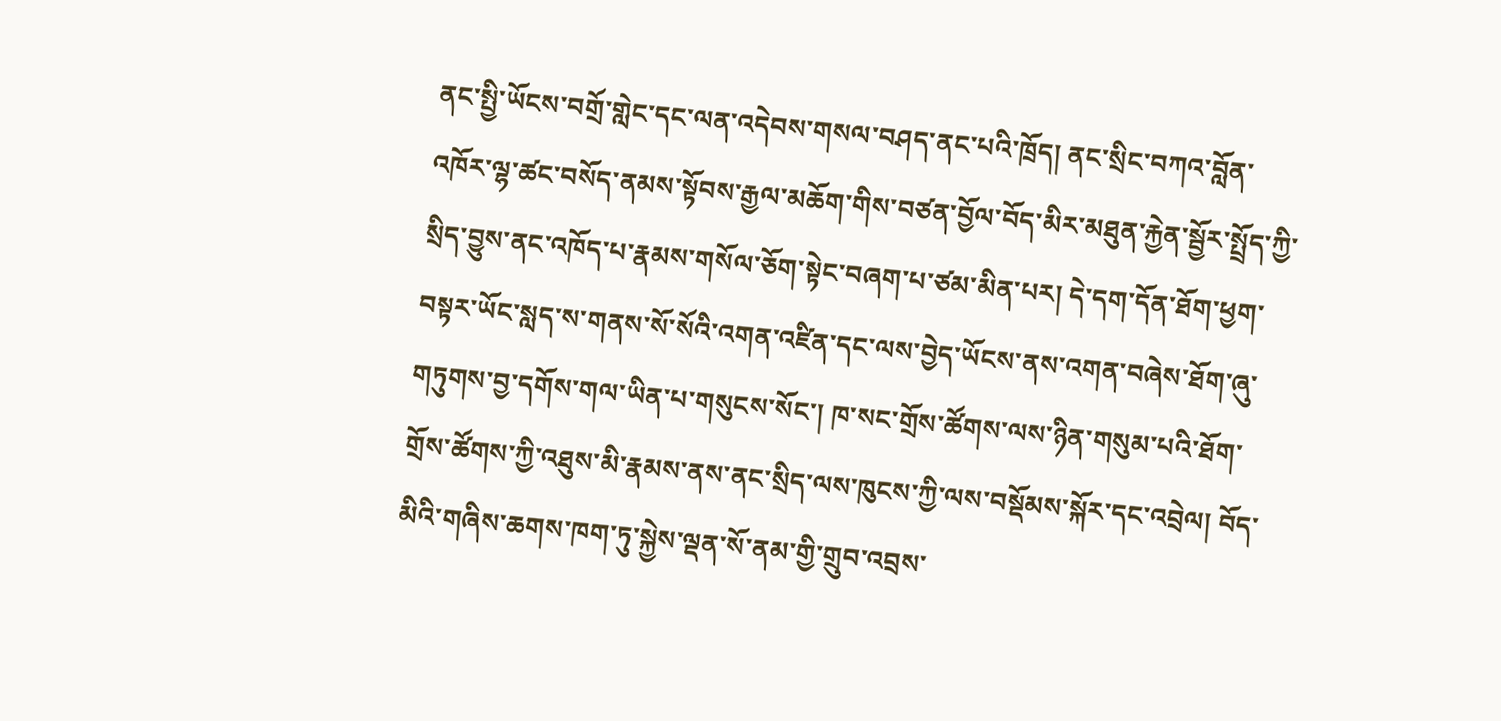ནང་སྤྱི་ཡོངས་བགྲོ་གླེང་དང་ལན་འདེབས་གསལ་བཤད་ནང་པའི་ཁྲོད། ནང་སྲིང་བཀའ་བློན་འཁོར་ལྷ་ཚང་བསོད་ནམས་སྟོབས་རྒྱལ་མཆོག་གིས་བཙན་བྱོལ་བོད་མིར་མཐུན་རྐྱེན་སྦྱོར་སྤྲོད་ཀྱི་སྲིད་བྱུས་ནང་འཁོད་པ་རྣམས་གསོལ་ཅོག་སྟེང་བཞག་པ་ཙམ་མིན་པར། དེ་དག་དོན་ཐོག་ཕྱག་བསྟར་ཡོང་སླད་ས་གནས་སོ་སོའི་འགན་འཛིན་དང་ལས་བྱེད་ཡོངས་ནས་འགན་བཞེས་ཐོག་ཞུ་གཏུགས་བྱ་དགོས་གལ་ཡིན་པ་གསུངས་སོང་། ཁ་སང་གྲོས་ཚོགས་ལས་ཉིན་གསུམ་པའི་ཐོག་གྲོས་ཚོགས་ཀྱི་འཐུས་མི་རྣམས་ནས་ནང་སྲིད་ལས་ཁུངས་ཀྱི་ལས་བསྡོམས་སྐོར་དང་འབྲེལ། བོད་མིའི་གཞིས་ཆགས་ཁག་ཏུ་སྐྱེས་ལྡན་སོ་ནམ་གྱི་གྲུབ་འབྲས་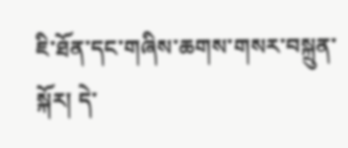ཇི་ཐོན་དང་གཞིས་ཆགས་གསར་བསྐྲུན་སྐོར། དེ་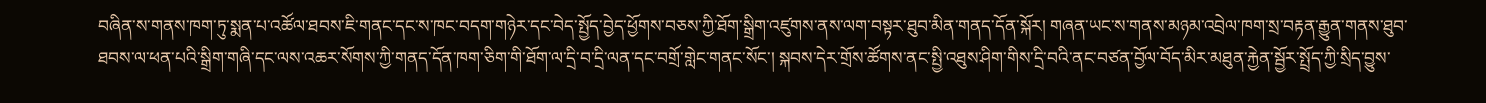བཞིན་ས་གནས་ཁག་ཏུ་སྨན་པ་འཚོལ་ཐབས་ཇི་གནང་དང་ས་ཁང་བདག་གཉེར་དང་བེད་སྤྱོད་བྱེད་ཕྱོགས་བཅས་ཀྱི་ཐོག་སྒྲིག་འཛུགས་ནས་ལག་བསྟར་ཐུབ་མིན་གནད་དོན་སྐོར། གཞན་ཡང་ས་གནས་མཉམ་འབྲེལ་ཁག་སྲ་བརྟན་རྒྱུན་གནས་ཐུབ་ཐབས་ལ་ཕན་པའི་སྒྲིག་གཞི་དང་ལས་འཆར་སོགས་ཀྱི་གནད་དོན་ཁག་ཅིག་གི་ཐོག་ལ་དྲི་བ་དྲི་ལན་དང་བགྲོ་གླེང་གནང་སོང་། སྐབས་དེར་གྲོས་ཚོགས་ནང་སྤྱི་འཐུས་ཤིག་གིས་དྲི་བའི་ནང་བཙན་བྱོལ་བོད་མིར་མཐུན་རྐྱེན་སྦྱོར་སྤྲོད་ཀྱི་སྲིད་བྱུས་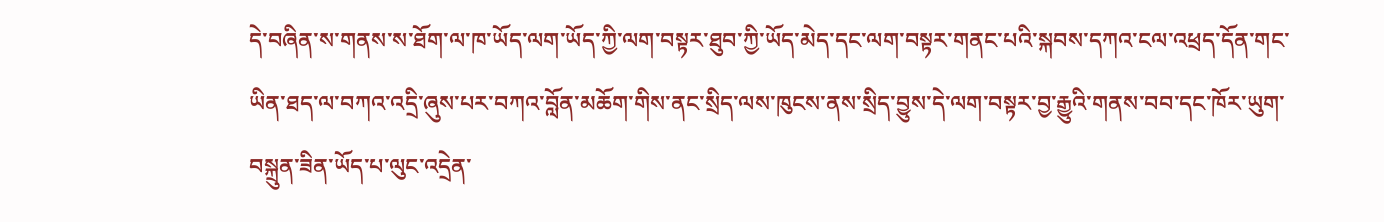དེ་བཞིན་ས་གནས་ས་ཐོག་ལ་ཁ་ཡོད་ལག་ཡོད་ཀྱི་ལག་བསྟར་ཐུབ་ཀྱི་ཡོད་མེད་དང་ལག་བསྟར་གནང་པའི་སྐབས་དཀའ་ངལ་འཕྲད་དོན་གང་ཡིན་ཐད་ལ་བཀའ་འདྲི་ཞུས་པར་བཀའ་བློན་མཆོག་གིས་ནང་སྲིད་ལས་ཁུངས་ནས་སྲིད་བྱུས་དེ་ལག་བསྟར་བྱ་རྒྱུའི་གནས་བབ་དང་ཁོར་ཡུག་བསྐྲུན་ཟིན་ཡོད་པ་ལུང་འདྲེན་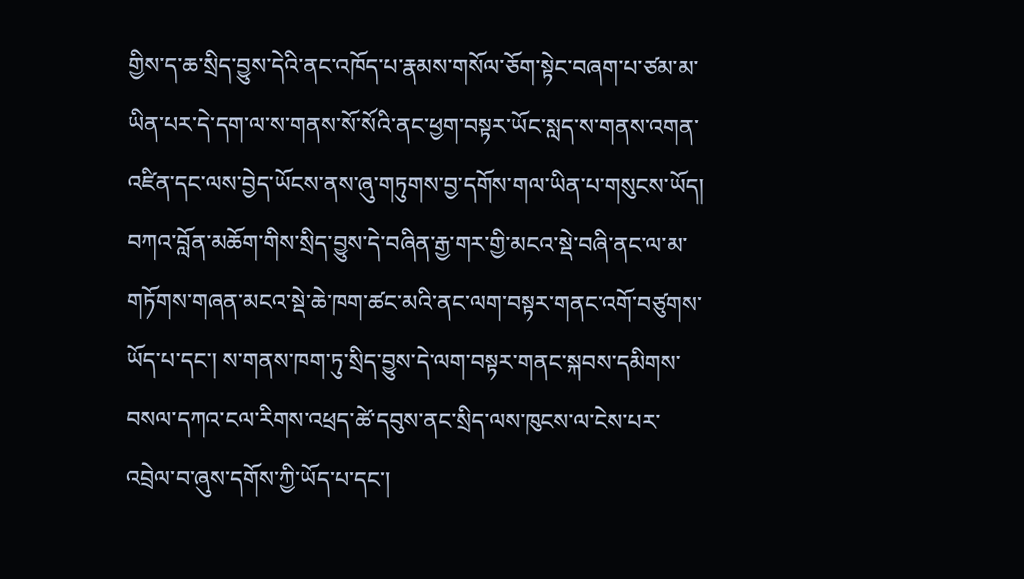གྱིས་ད་ཆ་སྲིད་བྱུས་དེའི་ནང་འཁོད་པ་རྣམས་གསོལ་ཅོག་སྟེང་བཞག་པ་ཙམ་མ་ཡིན་པར་དེ་དག་ལ་ས་གནས་སོ་སོའི་ནང་ཕྱག་བསྟར་ཡོང་སླད་ས་གནས་འགན་འཛིན་དང་ལས་བྱེད་ཡོངས་ནས་ཞུ་གཏུགས་བྱ་དགོས་གལ་ཡིན་པ་གསུངས་ཡོད།       བཀའ་བློན་མཆོག་གིས་སྲིད་བྱུས་དེ་བཞིན་རྒྱ་གར་གྱི་མངའ་སྡེ་བཞི་ནང་ལ་མ་གཏོགས་གཞན་མངའ་སྡེ་ཆེ་ཁག་ཚང་མའི་ནང་ལག་བསྟར་གནང་འགོ་བཙུགས་ཡོད་པ་དང་། ས་གནས་ཁག་ཏུ་སྲིད་བྱུས་དེ་ལག་བསྟར་གནང་སྐབས་དམིགས་བསལ་དཀའ་ངལ་རིགས་འཕྲད་ཚེ་དབུས་ནང་སྲིད་ལས་ཁུངས་ལ་ངེས་པར་འབྲེལ་བ་ཞུས་དགོས་ཀྱི་ཡོད་པ་དང་།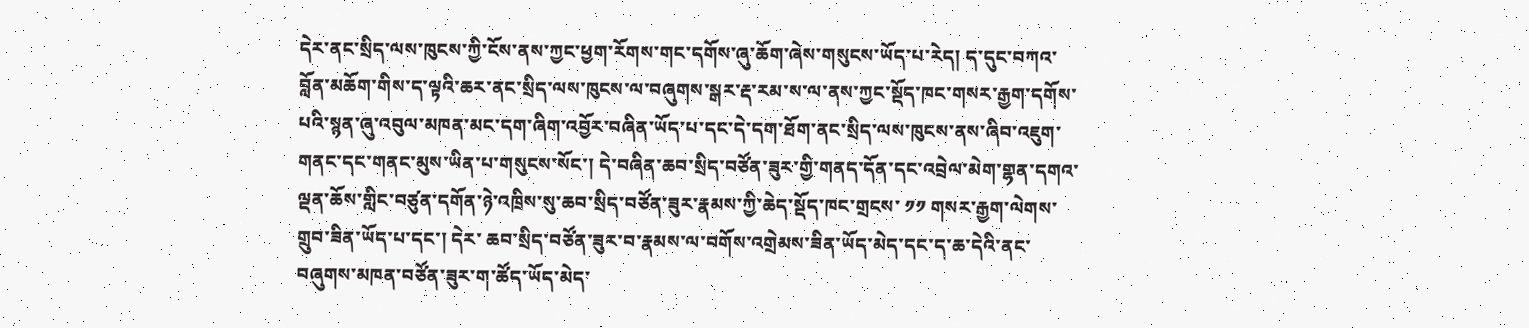དེར་ནང་སྲིད་ལས་ཁུངས་ཀྱི་ངོས་ནས་ཀྱང་ཕྱག་རོགས་གང་དགོས་ཞུ་ཆོག་ཞེས་གསུངས་ཡོད་པ་རེད། ད་དུང་བཀའ་བློན་མཆོག་གིས་ད་ལྟའི་ཆར་ནང་སྲིད་ལས་ཁུངས་ལ་བཞུགས་སྒར་རྡ་རམ་ས་ལ་ནས་ཀྱང་སྡོད་ཁང་གསར་རྒྱག་དགོས་པའི་སྙན་ཞུ་འབུལ་མཁན་མང་དག་ཞིག་འབྱོར་བཞིན་ཡོད་པ་དང་དེ་དག་ཐོག་ནང་སྲིད་ལས་ཁུངས་ནས་ཞིབ་འཇུག་གནང་དང་གནང་མུས་ཡིན་པ་གསུངས་སོང་། དེ་བཞིན་ཆབ་སྲིད་བཙོན་ཟུར་གྱི་གནད་དོན་དང་འབྲེལ་མེག་གྷན་དགའ་ལྡན་ཆོས་གླིང་བཙུན་དགོན་ཉེ་འཁྲིས་སུ་ཆབ་སྲིད་བཙོན་ཟུར་རྣམས་ཀྱི་ཆེད་སྡོད་ཁང་གྲངས་ ༡༡ གསར་རྒྱག་ལེགས་གྲུབ་ཟིན་ཡོད་པ་དང་། དེར་ ཆབ་སྲིད་བཙོན་ཟུར་བ་རྣམས་ལ་བགོས་འགྲེམས་ཟིན་ཡོད་མེད་དང་ད་ཆ་དེའི་ནང་བཞུགས་མཁན་བཙོན་ཟུར་ག་ཚོད་ཡོད་མེད་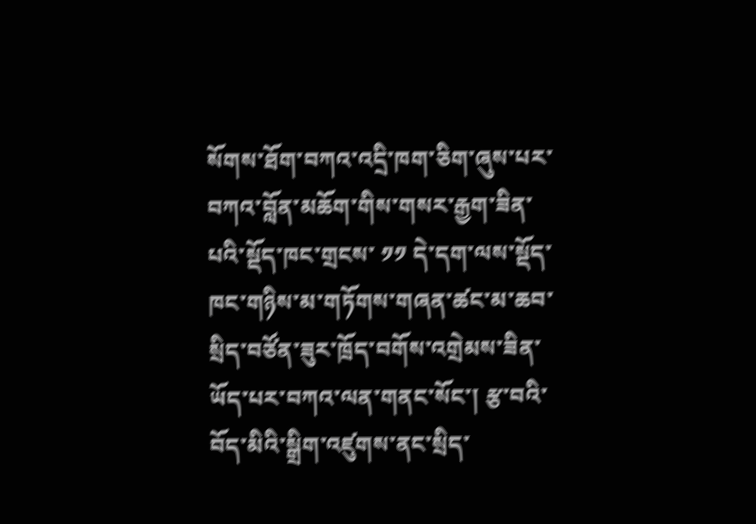སོགས་ཐོག་བཀའ་འདྲི་ཁག་ཅིག་ཞུས་པར་བཀའ་བློན་མཆོག་གིས་གསར་རྒྱག་ཟིན་པའི་སྡོད་ཁང་གྲངས་ ༡༡ དེ་དག་ལས་སྡོད་ཁང་གཉིས་མ་གཏོགས་གཞན་ཚང་མ་ཆབ་སྲིད་བཙོན་ཟུར་ཁྲོད་བགོས་འགྲེམས་ཟིན་ཡོད་པར་བཀའ་ལན་གནང་སོང་། རྩ་བའི་བོད་མིའི་སྒྲིག་འཛུགས་ནང་སྲིད་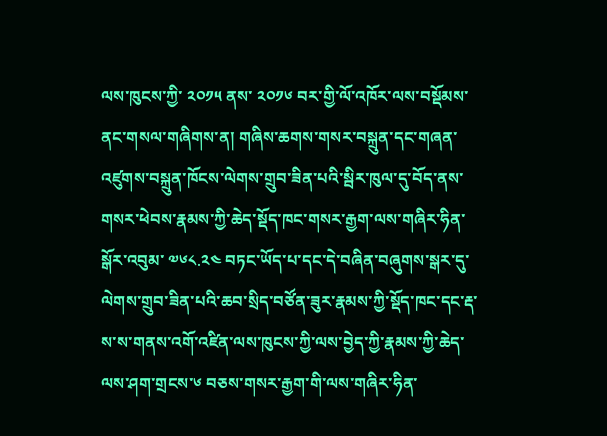ལས་ཁུངས་ཀྱི་ ༢༠༡༥ ནས་ ༢༠༡༦ བར་གྱི་ལོ་འཁོར་ལས་བསྡོམས་ནང་གསལ་གཞིགས་ན། གཞིས་ཆགས་གསར་བསྐྲུན་དང་གཞན་འཛུགས་བསྐྲུན་ཁོངས་ལེགས་གྲུབ་ཟིན་པའི་སྦིར་ཁུལ་དུ་བོད་ནས་གསར་ཕེབས་རྣམས་ཀྱི་ཆེད་སྡོད་ཁང་གསར་རྒྱག་ལས་གཞིར་ཧིན་སྒོར་འབུམ་ ༧༦༨.༢༤ བཏང་ཡོད་པ་དང་དེ་བཞིན་བཞུགས་སྒར་དུ་ལེགས་གྲུབ་ཟིན་པའི་ཆབ་སྲིད་བཙོན་ཟུར་རྣམས་ཀྱི་སྡོད་ཁང་དང་རྡ་ས་ས་གནས་འགོ་འཛིན་ལས་ཁུངས་ཀྱི་ལས་བྱེད་ཀྱི་རྣམས་ཀྱི་ཆེད་ལས་ཤག་གྲངས་༦ བཅས་གསར་རྒྱག་གི་ལས་གཞིར་ཧིན་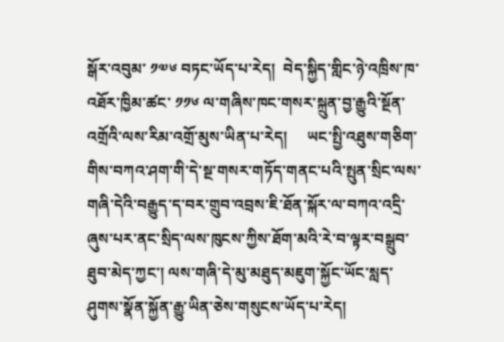སྒོར་འབུམ་ ༡༧༦ བཏང་ཡོད་པ་རེད།  བེད་སྐྱིད་གླིང་ཉེ་འཁྲིས་ཁ་འཐོར་ཁྱིམ་ཚང་ ༡༡༦ ལ་གཞིས་ཁང་གསར་སྐྲུན་བྱ་རྒྱུའི་སྔོན་འགྲོའི་ལས་རིམ་འགྲོ་མུས་ཡིན་པ་རེད།     ཡང་སྤྱི་འཐུས་གཅིག་གིས་བཀའ་ཤག་གི་དེ་སྔ་གསར་གཏོད་གནང་པའི་སྤུན་སྲིང་ལས་གཞི་དེའི་བརྒྱུད་ད་བར་གྲུབ་འབྲས་ཇི་ཐོན་སྐོར་ལ་བཀའ་འདྲི་ཞུས་པར་ནང་སྲིད་ལས་ཁུངས་ཀྱིས་ཐོག་མའི་རེ་བ་ལྟར་བསྒྲུབ་ཐུབ་མེད་ཀྱང་། ལས་གཞི་དེ་མུ་མཐུད་མཇུག་སྐྱོང་ཡོང་སླད་ཤུགས་སྣོན་སྐྱོན་རྒྱུ་ཡིན་ཅེས་གསུངས་ཡོད་པ་རེད།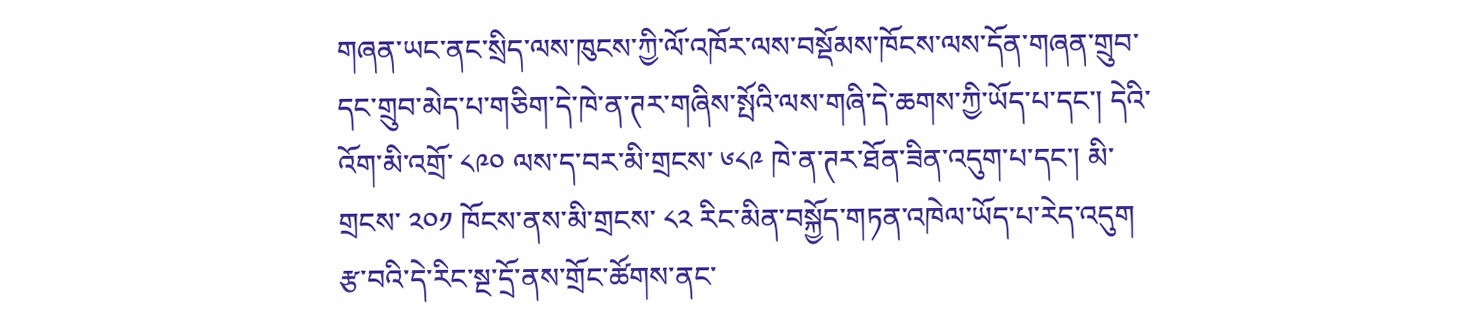གཞན་ཡང་ནང་སྲིད་ལས་ཁུངས་ཀྱི་ལོ་འཁོར་ལས་བསྡོམས་ཁོངས་ལས་དོན་གཞན་གྲུབ་དང་གྲུབ་མེད་པ་གཅིག་དེ་ཁེ་ན་ཊར་གཞིས་སྤོའི་ལས་གཞི་དེ་ཆགས་ཀྱི་ཡོད་པ་དང་། དེའི་འོག་མི་འགྲོ་ ༨༩༠ ལས་ད་བར་མི་གྲངས་ ༦༨༩ ཁེ་ན་ཊར་ཐོན་ཟིན་འདུག་པ་དང་། མི་གྲངས་ ༢༠༡ ཁོངས་ནས་མི་གྲངས་ ༨༢ རིང་མིན་བསྐྱོད་གཏན་འཁེལ་ཡོད་པ་རེད་འདུག རྩ་བའི་དེ་རིང་སྔ་དྲོ་ནས་གྲོང་ཚོགས་ནང་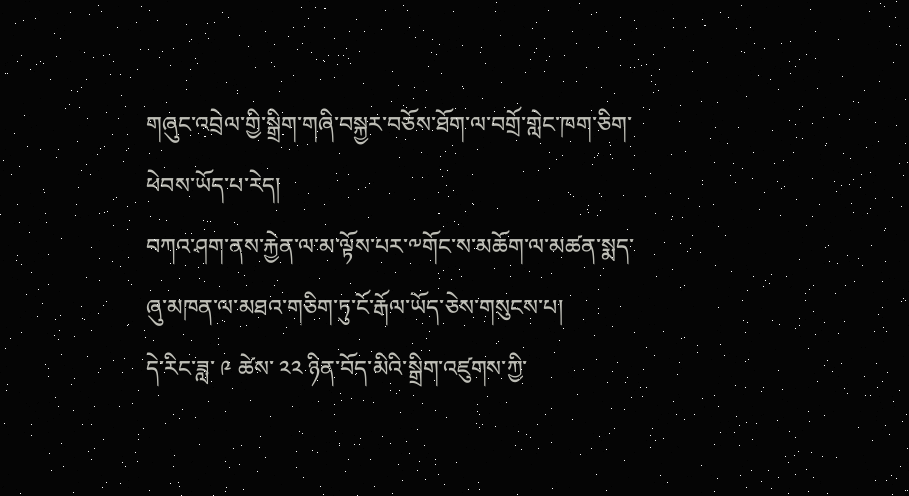གཞུང་འབྲེལ་གྱི་སྒྲིག་གཞི་བསྐྱར་བཅོས་ཐོག་ལ་བགྲོ་གླེང་ཁག་ཅིག་ཕེབས་ཡོད་པ་རེད།
བཀའ་ཤག་ནས་རྐྱེན་ལ་མ་ལྟོས་པར་༸གོང་ས་མཆོག་ལ་མཚན་སྨད་ཞུ་མཁན་ལ་མཐའ་གཅིག་ཏུ་ངོ་རྒོལ་ཡོད་ཅེས་གསུངས་པ།
དེ་རིང་ཟླ་ ༩ ཚེས་ ༢༢ ཉིན་བོད་མིའི་སྒྲིག་འཛུགས་ཀྱི་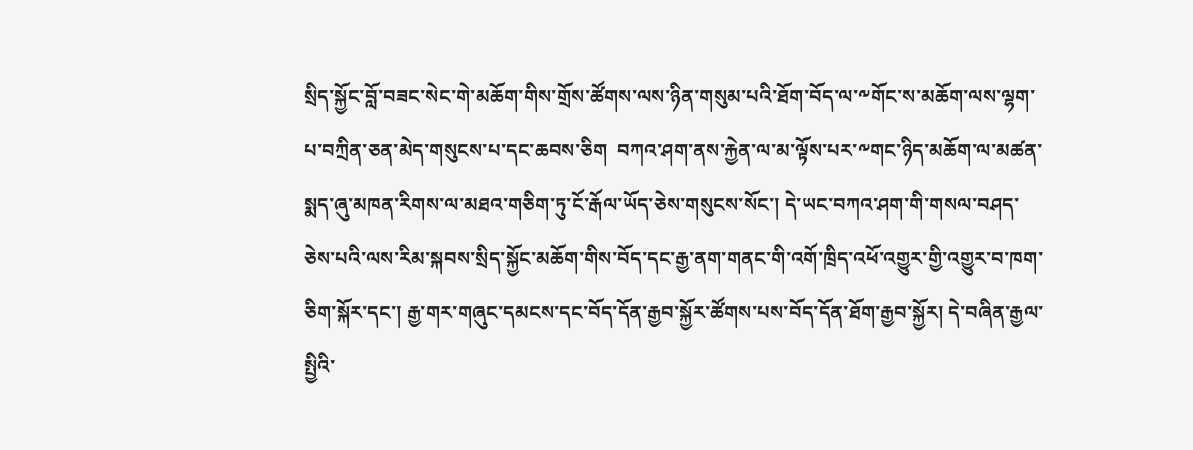སྲིད་སྐྱོང་བློ་བཟང་སེང་གེ་མཆོག་གིས་གྲོས་ཚོགས་ལས་ཉིན་གསུམ་པའི་ཐོག་བོད་ལ་༸གོང་ས་མཆོག་ལས་ལྷག་པ་བཀྲིན་ཅན་མེད་གསུངས་པ་དང་ཆབས་ཅིག  བཀའ་ཤག་ནས་རྐྱེན་ལ་མ་ལྟོས་པར་༸གང་ཉིད་མཆོག་ལ་མཚན་སྨད་ཞུ་མཁན་རིགས་ལ་མཐའ་གཅིག་ཏུ་ངོ་རྒོལ་ཡོད་ཅེས་གསུངས་སོང་། དེ་ཡང་བཀའ་ཤག་གི་གསལ་བཤད་ཅེས་པའི་ལས་རིམ་སྐབས་སྲིད་སྐྱོང་མཆོག་གིས་བོད་དང་རྒྱ་ནག་གནང་གི་འགོ་ཁྲིད་འཕོ་འགྱུར་གྱི་འགྱུར་བ་ཁག་ཅིག་སྐོར་དང་། རྒྱ་གར་གཞུང་དམངས་དང་བོད་དོན་རྒྱབ་སྐྱོར་ཚོགས་པས་བོད་དོན་ཐོག་རྒྱབ་སྐྱོར། དེ་བཞིན་རྒྱལ་སྤྱིའི་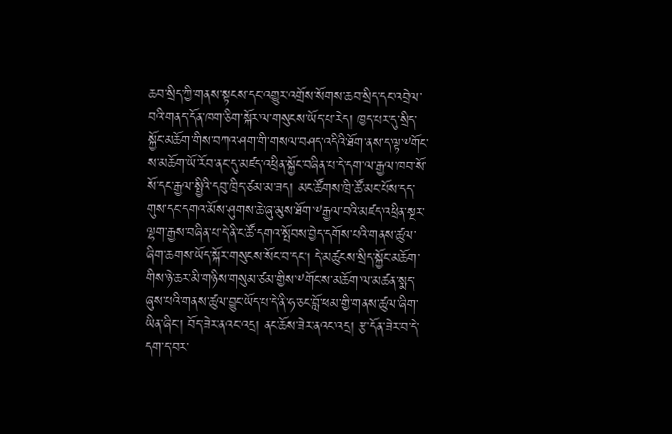ཆབ་སྲིད་ཀྱི་གནས་སྟངས་དང་འགྱུར་འགྲོས་སོགས་ཆབ་སྲིད་དང་འབྲེལ་བའི་གནད་དོན་ཁག་ཅིག་སྐོར་ལ་གསུངས་ཡོད་པ་རེད། ཁྱད་པར་དུ་སྲིད་སྐྱོང་མཆོག་གིས་བཀའ་ཤག་གི་གསལ་བཤད་འདིའི་ཐོག་ནས་ད་ལྟ་༸གོང་ས་མཆོག་ཡོ་རོབ་ནང་དུ་མཛད་འཕྲིན་སྐྱོང་བཞིན་པ་དེ་དག་ལ་རྒྱལ་ཁབ་སོ་སོ་དང་རྒྱལ་སྤྱིའི་དབུ་ཁྲིད་ཙམ་མ་ཟད། མང་ཚོགས་ཁྲི་ཚོ་མང་པོས་དད་གུས་དང་དགའ་མོས་ཤུགས་ཆེ་ཞུ་མུས་ཐོག་༸རྒྱལ་བའི་མཛད་འཕྲིན་སྔར་ལྷག་རྒྱས་བཞིན་པ་དེ་ནི་ང་ཚོ་དགའ་སྤོབས་བྱེད་དགོས་པའི་གནས་ཚུལ་ཞིག་ཆགས་ཡོད་སྐོར་གསུངས་སོང་བ་དང། དེ་མཚུངས་སྲིད་སྐྱོང་མཆོག་གིས་ཉེ་ཆར་མི་གཉིས་གསུམ་ཙམ་གྱིས་༸གོང་ས་མཆོག་ལ་མཚན་སྨད་ཞུས་པའི་གནས་ཚུལ་བྱུང་ཡོད་པ་དེ་ནི་ཧ་ཅང་བློ་ཕམ་གྱི་གནས་ཚུལ་ཞིག་ཡིན་ཞིང་། བོད་ཟེར་ནའང་འདྲ། ནང་ཆོས་ཟེར་ནའང་འདྲ། རྩ་དོན་ཟེར་བ་དེ་དག་ད་བར་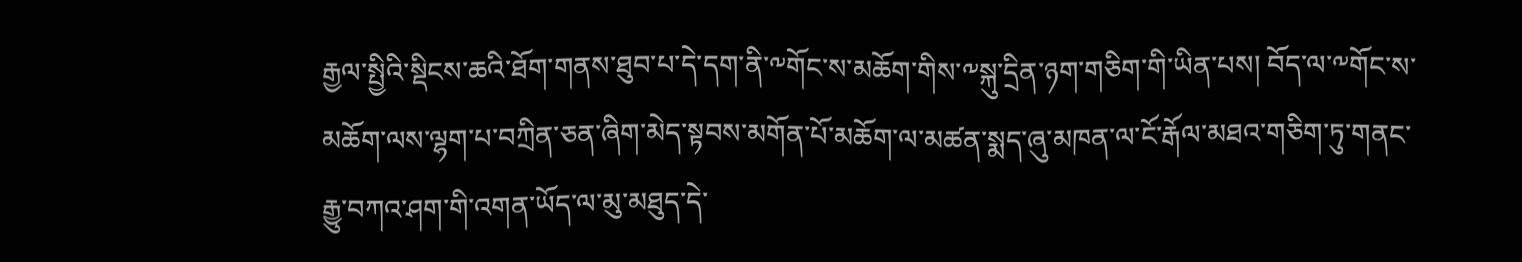རྒྱལ་སྤྱིའི་སྡིངས་ཆའི་ཐོག་གནས་ཐུབ་པ་དེ་དག་ནི་༸གོང་ས་མཆོག་གིས་༸སྐུ་དྲིན་ཉག་གཅིག་གི་ཡིན་པས། བོད་ལ་༸གོང་ས་མཆོག་ལས་ལྷག་པ་བཀྲིན་ཅན་ཞིག་མེད་སྟབས་མགོན་པོ་མཆོག་ལ་མཚན་སྨད་ཞུ་མཁན་ལ་ངོ་རྒོལ་མཐའ་གཅིག་ཏུ་གནང་རྒྱུ་བཀའ་ཤག་གི་འགན་ཡོད་ལ་མུ་མཐུད་དེ་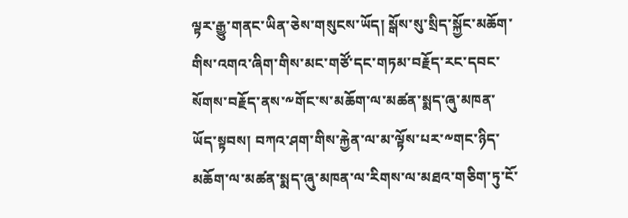ལྟར་རྒྱུ་གནང་ཡིན་ཅེས་གསུངས་ཡོད། སྒོས་སུ་སྲིད་སྐྱོང་མཆོག་གིས་འགའ་ཞིག་གིས་མང་གཙོ་དང་གཏམ་བརྗོད་རང་དབང་སོགས་བརྗོད་ནས་༸གོང་ས་མཆོག་ལ་མཚན་སྨད་ཞུ་མཁན་ཡོད་སྟབས། བཀའ་ཤག་གིས་རྐྱེན་ལ་མ་ལྟོས་པར་༸གང་ཉིད་མཆོག་ལ་མཚན་སྨད་ཞུ་མཁན་ལ་རིགས་ལ་མཐའ་གཅིག་ཏུ་ངོ་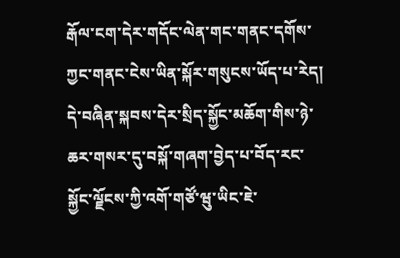རྒོལ་ངག་དེར་གདོང་ལེན་གང་གནང་དགོས་ཀྱང་གནང་ངེས་ཡིན་སྐོར་གསུངས་ཡོད་པ་རེད། དེ་བཞིན་སྐབས་དེར་སྲིད་སྐྱོང་མཆོག་གིས་ཉེ་ཆར་གསར་དུ་བསྐོ་གཞག་བྱེད་པ་བོད་རང་སྐྱོང་ལྗོངས་ཀྱི་འགོ་གཙོ་ཝུ་ཡིང་ཇེ་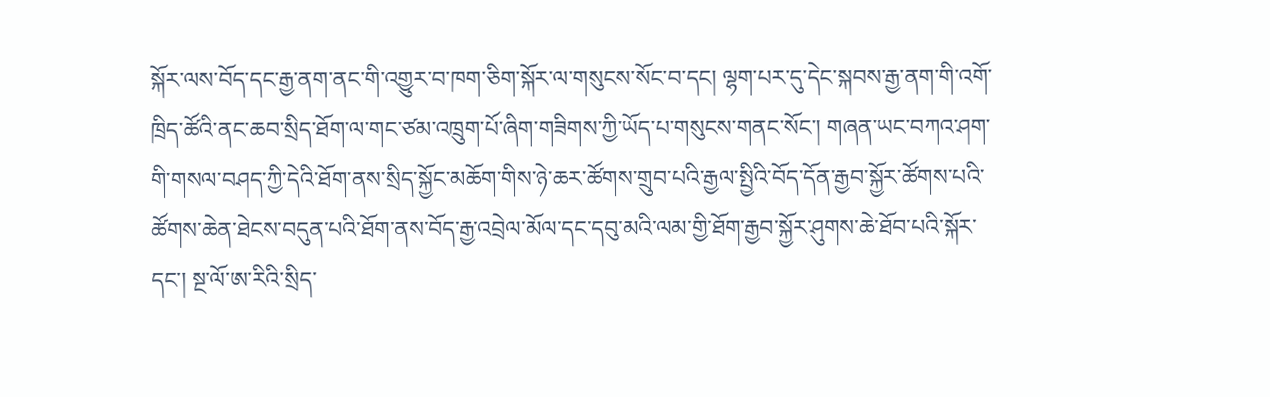སྐོར་ལས་བོད་དང་རྒྱ་ནག་ནང་གི་འགྱུར་བ་ཁག་ཅིག་སྐོར་ལ་གསུངས་སོང་བ་དང། ལྷག་པར་དུ་དེང་སྐབས་རྒྱ་ནག་གི་འགོ་ཁྲིད་ཚོའི་ནང་ཆབ་སྲིད་ཐོག་ལ་གང་ཙམ་འཁྲུག་པོ་ཞིག་གཟིགས་ཀྱི་ཡོད་པ་གསུངས་གནང་སོང་། གཞན་ཡང་བཀའ་ཤག་གི་གསལ་བཤད་ཀྱི་དེའི་ཐོག་ནས་སྲིད་སྐྱོང་མཆོག་གིས་ཉེ་ཆར་ཚོགས་གྲུབ་པའི་རྒྱལ་སྤྱིའི་བོད་དོན་རྒྱབ་སྐྱོར་ཚོགས་པའི་ཚོགས་ཆེན་ཐེངས་བདུན་པའི་ཐོག་ནས་བོད་རྒྱ་འབྲེལ་མོལ་དང་དབུ་མའི་ལམ་གྱི་ཐོག་རྒྱབ་སྐྱོར་ཤུགས་ཆེ་ཐོབ་པའི་སྐོར་དང་། སྔ་ལོ་ཨ་རིའི་སྲིད་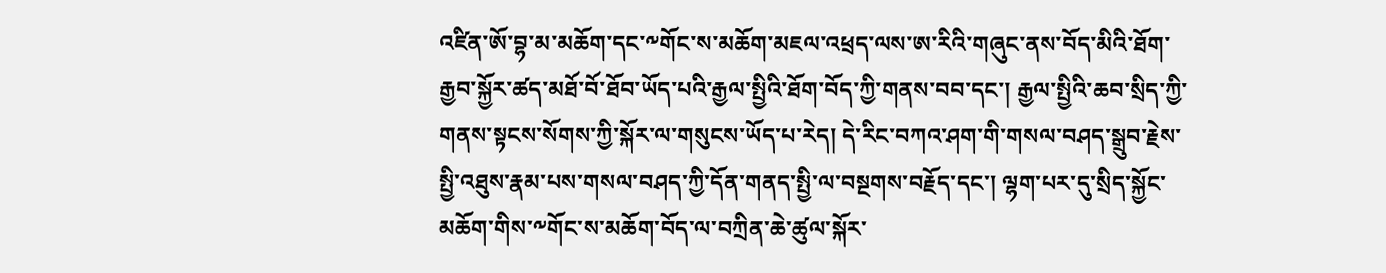འཛིན་ཨོ་བྷ་མ་མཆོག་དང་༸གོང་ས་མཆོག་མཇལ་འཕྲད་ལས་ཨ་རིའི་གཞུང་ནས་བོད་མིའི་ཐོག་རྒྱབ་སྐྱོར་ཚད་མཐོ་བོ་ཐོབ་ཡོད་པའི་རྒྱལ་སྤྱིའི་ཐོག་བོད་ཀྱི་གནས་བབ་དང་། རྒྱལ་སྤྱིའི་ཆབ་སྲིད་ཀྱི་གནས་སྟངས་སོགས་ཀྱི་སྐོར་ལ་གསུངས་ཡོད་པ་རེད། དེ་རིང་བཀའ་ཤག་གི་གསལ་བཤད་སྒྲུབ་རྗེས་སྤྱི་འཐུས་རྣམ་པས་གསལ་བཤད་ཀྱི་དོན་གནད་སྤྱི་ལ་བསྔགས་བརྗོད་དང་། ལྷག་པར་དུ་སྲིད་སྐྱོང་མཆོག་གིས་༸གོང་ས་མཆོག་བོད་ལ་བཀྲིན་ཆེ་ཚུལ་སྐོར་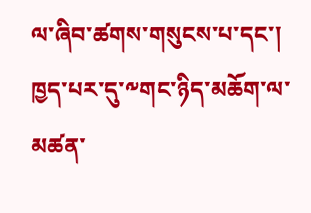ལ་ཞིབ་ཚགས་གསུངས་པ་དང་། ཁྱད་པར་དུ་༸གང་ཉིད་མཆོག་ལ་མཚན་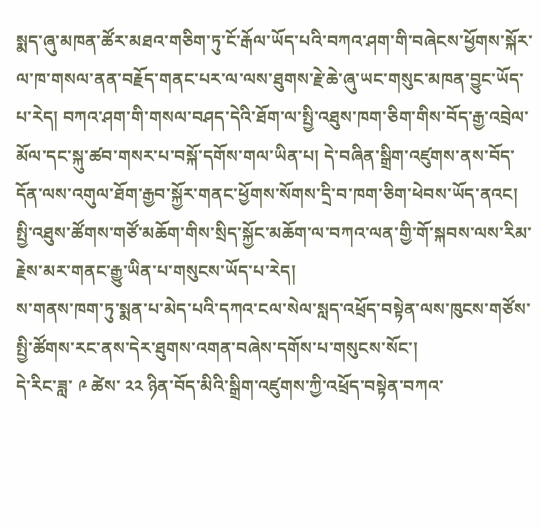སྨད་ཞུ་མཁན་ཚོར་མཐའ་གཅིག་ཏུ་ངོ་རྒོལ་ཡོད་པའི་བཀའ་ཤག་གི་བཞེངས་ཕྱོགས་སྐོར་ལ་ཁ་གསལ་ནན་བརྗོད་གནང་པར་ལ་ལས་ཐུགས་རྗེ་ཆེ་ཞུ་ཡང་གསུང་མཁན་བྱུང་ཡོད་པ་རེད། བཀའ་ཤག་གི་གསལ་བཤད་དེའི་ཐོག་ལ་སྤྱི་འཐུས་ཁག་ཅིག་གིས་བོད་རྒྱ་འབྲེལ་མོལ་དང་སྐུ་ཚབ་གསར་པ་བསྐོ་དགོས་གལ་ཡིན་པ། དེ་བཞིན་སྒྲིག་འཛུགས་ནས་བོད་དོན་ལས་འགུལ་ཐོག་རྒྱབ་སྐྱོར་གནང་ཕྱོགས་སོགས་དྲི་བ་ཁག་ཅིག་ཕེབས་ཡོད་ནའང། སྤྱི་འཐུས་ཚོགས་གཙོ་མཆོག་གིས་སྲིད་སྐྱོང་མཆོག་ལ་བཀའ་ལན་གྱི་གོ་སྐབས་ལས་རིམ་རྗེས་མར་གནང་རྒྱུ་ཡིན་པ་གསུངས་ཡོད་པ་རེད།
ས་གནས་ཁག་ཏུ་སྨན་པ་མེད་པའི་དཀའ་ངལ་སེལ་སླད་འཕྲོད་བསྟེན་ལས་ཁུངས་གཙོས་སྤྱི་ཚོགས་རང་ནས་དེར་ཐུགས་འགན་བཞེས་དགོས་པ་གསུངས་སོང་།
དེ་རིང་ཟླ་ ༩ ཚེས་ ༢༢ ཉིན་བོད་མིའི་སྒྲིག་འཛུགས་ཀྱི་འཕྲོད་བསྟེན་བཀའ་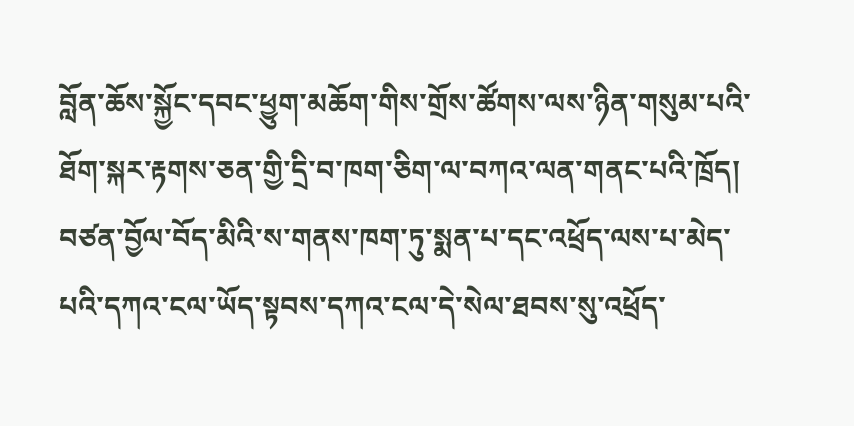བློན་ཆོས་སྐྱོང་དབང་ཕྱུག་མཆོག་གིས་གྲོས་ཚོགས་ལས་ཉིན་གསུམ་པའི་ཐོག་སྐར་རྟགས་ཅན་གྱི་དྲི་བ་ཁག་ཅིག་ལ་བཀའ་ལན་གནང་པའི་ཁྲོད། བཙན་བྱོལ་བོད་མིའི་ས་གནས་ཁག་ཏུ་སྨན་པ་དང་འཕྲོད་ལས་པ་མེད་པའི་དཀའ་ངལ་ཡོད་སྟབས་དཀའ་ངལ་དེ་སེལ་ཐབས་སུ་འཕྲོད་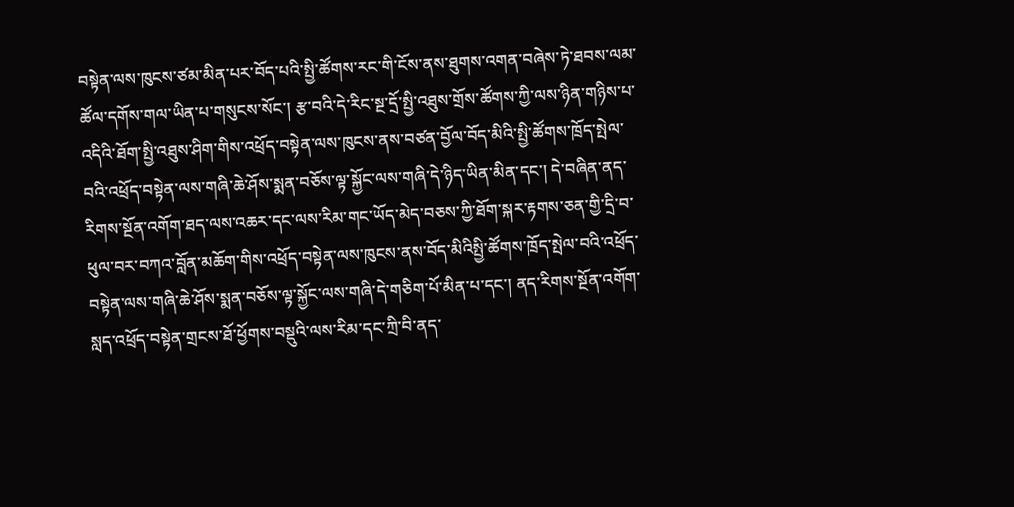བསྟེན་ལས་ཁུངས་ཙམ་མིན་པར་བོད་པའི་སྤྱི་ཚོགས་རང་གི་ངོས་ནས་ཐུགས་འགན་བཞེས་ཏེ་ཐབས་ལམ་ཚོལ་དགོས་གལ་ཡིན་པ་གསུངས་སོང་། རྩ་བའི་དེ་རིང་སྔ་དྲོ་སྤྱི་འཐུས་གྲོས་ཚོགས་ཀྱི་ལས་ཉིན་གཉིས་པ་འདིའི་ཐོག་སྤྱི་འཐུས་ཤིག་གིས་འཕྲོད་བསྟེན་ལས་ཁུངས་ནས་བཙན་བྱོལ་བོད་མིའི་སྤྱི་ཚོགས་ཁྲོད་སྤེལ་བའི་འཕྲོད་བསྟེན་ལས་གཞི་ཆེ་ཤོས་སྨན་བཅོས་ལྟ་སྐྱོང་ལས་གཞི་དེ་ཉིད་ཡིན་མིན་དང་། དེ་བཞིན་ནད་རིགས་སྔོན་འགོག་ཐད་ལས་འཆར་དང་ལས་རིམ་གང་ཡོད་མེད་བཅས་ཀྱི་ཐོག་སྐར་རྟགས་ཅན་གྱི་དྲི་བ་ཕུལ་བར་བཀའ་བློན་མཆོག་གིས་འཕྲོད་བསྟེན་ལས་ཁུངས་ནས་བོད་མིའིསྤྱི་ཚོགས་ཁྲོད་སྤེལ་བའི་འཕྲོད་བསྟེན་ལས་གཞི་ཆེ་ཤོས་སྨན་བཅོས་ལྟ་སྐྱོང་ལས་གཞི་དེ་གཅིག་པོ་མིན་པ་དང་། ནད་རིགས་སྔོན་འགོག་སླད་འཕྲོད་བསྟེན་གྲངས་ཐོ་ཕྱོགས་བསྡུའི་ལས་རིམ་དང་ཀྲི་བི་ནད་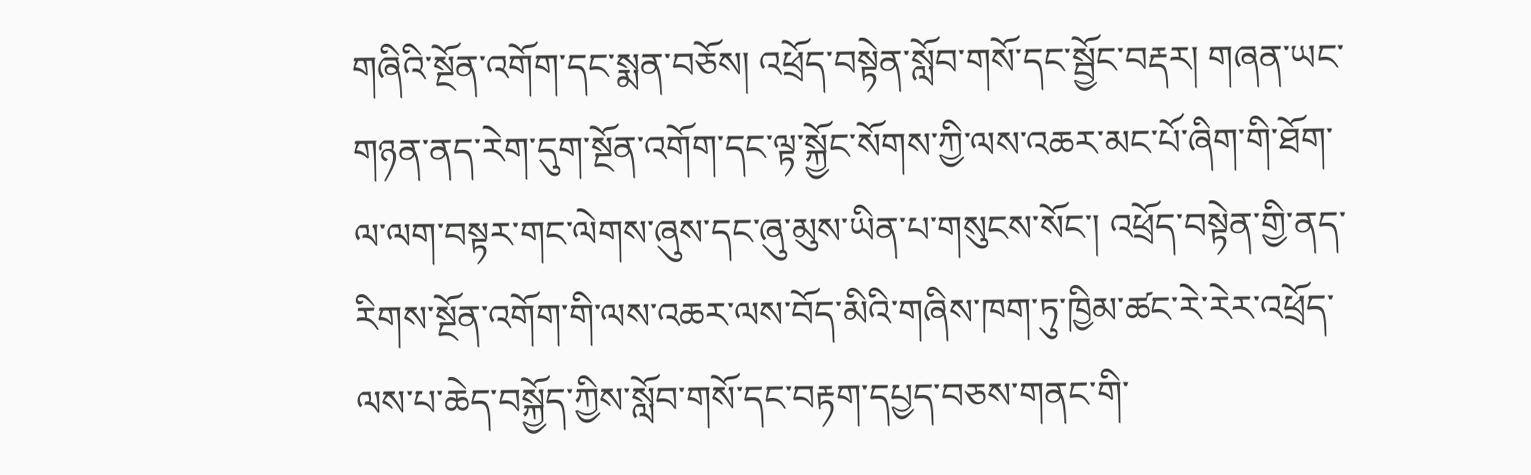གཞིའི་སྔོན་འགོག་དང་སྨན་བཅོས། འཕྲོད་བསྟེན་སློབ་གསོ་དང་སྦྱོང་བརྡར། གཞན་ཡང་གཉན་ནད་རེག་དུག་སྔོན་འགོག་དང་ལྟ་སྐྱོང་སོགས་ཀྱི་ལས་འཆར་མང་པོ་ཞིག་གི་ཐོག་ལ་ལག་བསྟར་གང་ལེགས་ཞུས་དང་ཞུ་མུས་ཡིན་པ་གསུངས་སོང་། འཕྲོད་བསྟེན་གྱི་ནད་རིགས་སྔོན་འགོག་གི་ལས་འཆར་ལས་བོད་མིའི་གཞིས་ཁག་ཏུ་ཁྱིམ་ཚང་རེ་རེར་འཕྲོད་ལས་པ་ཆེད་བསྐྱོད་ཀྱིས་སློབ་གསོ་དང་བརྟག་དཔྱད་བཅས་གནང་གི་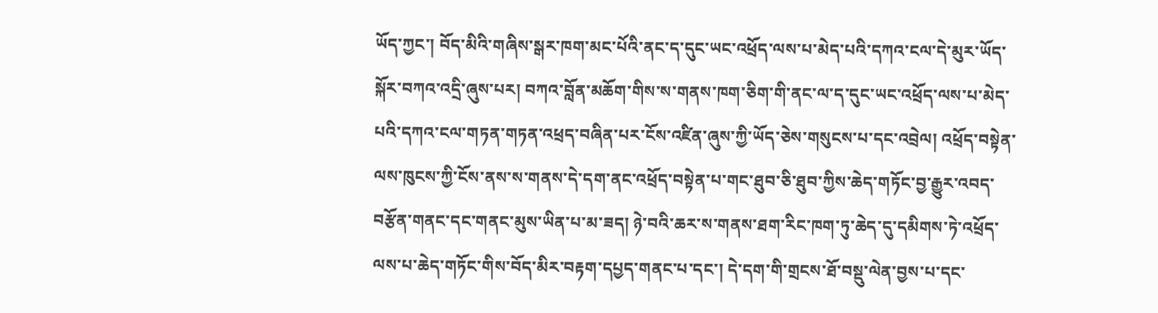ཡོད་ཀྱང་། བོད་མིའི་གཞིས་སྒར་ཁག་མང་པོའི་ནང་ད་དུང་ཡང་འཕྲོད་ལས་པ་མེད་པའི་དཀའ་ངལ་དེ་མུར་ཡོད་སྐོར་བཀའ་འདྲི་ཞུས་པར། བཀའ་བློན་མཆོག་གིས་ས་གནས་ཁག་ཅིག་གི་ནང་ལ་ད་དུང་ཡང་འཕྲོད་ལས་པ་མེད་པའི་དཀའ་ངལ་གཏན་གཏན་འཕྲད་བཞིན་པར་ངོས་འཛིན་ཞུས་ཀྱི་ཡོད་ཅེས་གསུངས་པ་དང་འབྲེལ། འཕྲོད་བསྟེན་ལས་ཁུངས་ཀྱི་ངོས་ནས་ས་གནས་དེ་དག་ནང་འཕྲོད་བསྟེན་པ་གང་ཐུབ་ཅི་ཐུབ་ཀྱིས་ཆེད་གཏོང་བྱ་རྒྱུར་འབད་བརྩོན་གནང་དང་གནང་མུས་ཡིན་པ་མ་ཟད། ཉེ་བའི་ཆར་ས་གནས་ཐག་རིང་ཁག་ཏུ་ཆེད་དུ་དམིགས་ཏེ་འཕྲོད་ལས་པ་ཆེད་གཏོང་གིས་བོད་མིར་བརྟག་དཔྱད་གནང་པ་དང་། དེ་དག་གི་གྲངས་ཐོ་བསྡུ་ལེན་བྱས་པ་དང་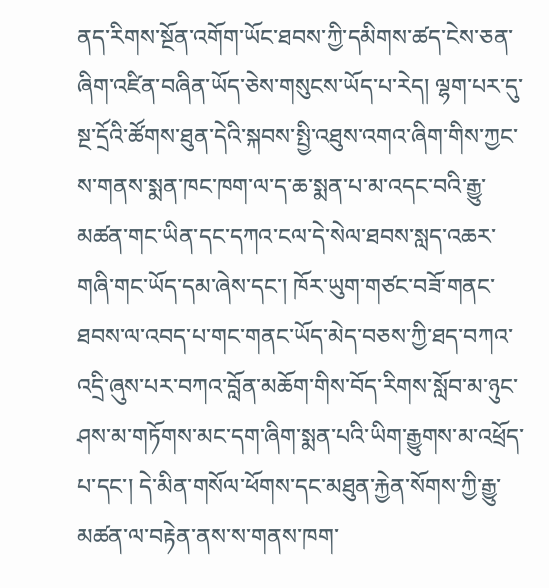ནད་རིགས་སྔོན་འགོག་ཡོང་ཐབས་ཀྱི་དམིགས་ཚད་ངེས་ཅན་ཞིག་འཛིན་བཞིན་ཡོད་ཅེས་གསུངས་ཡོད་པ་རེད། ལྷག་པར་དུ་སྔ་དྲོའི་ཚོགས་ཐུན་དེའི་སྐབས་སྤྱི་འཐུས་འགའ་ཞིག་གིས་ཀྱང་ས་གནས་སྨན་ཁང་ཁག་ལ་ད་ཆ་སྨན་པ་མ་འདང་བའི་རྒྱུ་མཚན་གང་ཡིན་དང་དཀའ་ངལ་དེ་སེལ་ཐབས་སླད་འཆར་གཞི་གང་ཡོད་དམ་ཞེས་དང་། ཁོར་ཡུག་གཙང་བཟོ་གནང་ཐབས་ལ་འབད་པ་གང་གནང་ཡོད་མེད་བཅས་ཀྱི་ཐད་བཀའ་འདྲི་ཞུས་པར་བཀའ་བློན་མཆོག་གིས་བོད་རིགས་སློབ་མ་ཉུང་ཤས་མ་གཏོགས་མང་དག་ཞིག་སྨན་པའི་ཡིག་རྒྱུགས་མ་འཕྲོད་པ་དང་། དེ་མིན་གསོལ་ཕོགས་དང་མཐུན་རྐྱེན་སོགས་ཀྱི་རྒྱུ་མཚན་ལ་བརྟེན་ནས་ས་གནས་ཁག་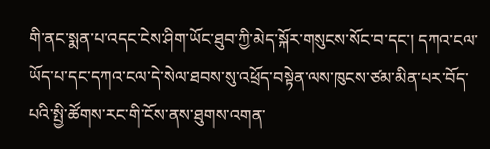གི་ནང་སྨན་པ་འདང་ངེས་ཤིག་ཡོང་ཐུབ་ཀྱི་མེད་སྐོར་གསུངས་སོང་བ་དང་། དཀའ་ངལ་ཡོད་པ་དང་དཀའ་ངལ་དེ་སེལ་ཐབས་སུ་འཕྲོད་བསྟེན་ལས་ཁུངས་ཙམ་མིན་པར་བོད་པའི་སྤྱི་ཚོགས་རང་གི་ངོས་ནས་ཐུགས་འགན་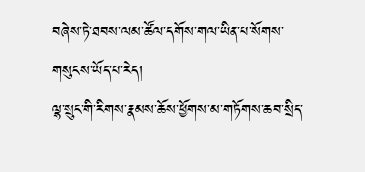བཞེས་ཏེ་ཐབས་ལམ་ཚོལ་དགོས་གལ་ཡིན་པ་སོགས་གསུངས་ཡོད་པ་རེད།
ལྷ་སྲུང་གི་རིགས་རྣམས་ཆོས་ཕྱོགས་མ་གཏོགས་ཆབ་སྲིད་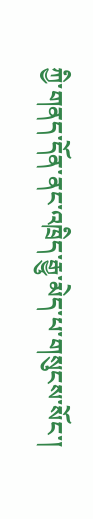ཀྱི་གནད་དོན་ནང་འཁྲིད་རྒྱུ་མེད་པ་གསུངས་སོང་།